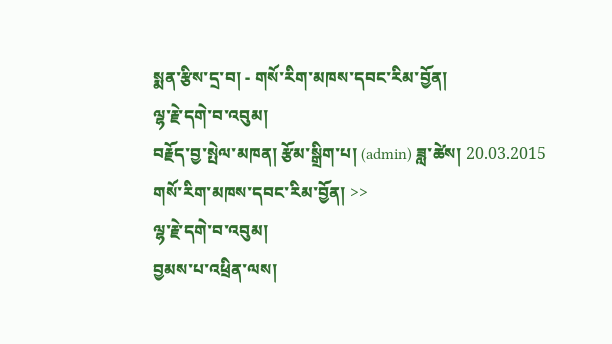སྨན་རྩིས་དྲ་བ། - གསོ་རིག་མཁས་དབང་རིམ་བྱོན།
ལྷ་རྗེ་དགེ་བ་འབུམ།
བརྗོད་བྱ་སྤེལ་མཁན། རྩོམ་སྒྲིག་པ། (admin) ཟླ་ཚེས། 20.03.2015
གསོ་རིག་མཁས་དབང་རིམ་བྱོན། >>
ལྷ་རྗེ་དགེ་བ་འབུམ།
བྱམས་པ་འཕྲིན་ལས།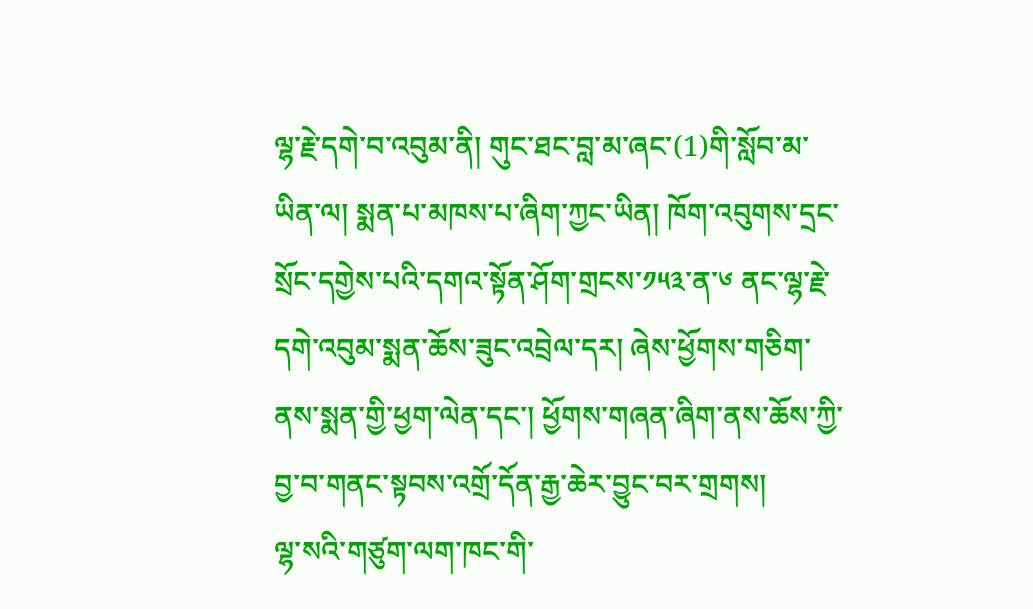ལྷ་རྗེ་དགེ་བ་འབུམ་ནི། གུང་ཐང་བླ་མ་ཞང་(1)གི་སློབ་མ་ཡིན་ལ། སྨན་པ་མཁས་པ་ཞིག་ཀྱང་ཡིན། ཁོག་འབུགས་དྲང་སྲོང་དགྱེས་པའི་དགའ་སྟོན་ཤོག་གྲངས་༡༥༣་ན་༦ ནང་ལྷ་རྗེ་དགེ་འབུམ་སྨན་ཆོས་ཟུང་འབྲེལ་དར། ཞེས་ཕྱོགས་གཅིག་ནས་སྨན་གྱི་ཕྱག་ལེན་དང་། ཕྱོགས་གཞན་ཞིག་ནས་ཆོས་ཀྱི་བྱ་བ་གནང་སྟབས་འགྲོ་དོན་རྒྱ་ཆེར་བྱུང་བར་གྲགས།
ལྷ་སའི་གཙུག་ལག་ཁང་གི་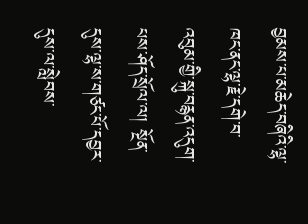བྱམས་པ་མཆེད་བཞིའི་ལྷ་ཁང་ནང་ལྷ་རྗེ་དགེ་བ་འབུམ་གྱི་སྐུ་བརྙན་འདུག་པས་ཤོད་སྲོལ་ལ། སྔོན་དུས་ལྷ་ས་གཙང་པོ་དབྱར་དུས་ལ་སླེབས་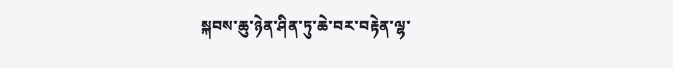སྐབས་ཆུ་ཉེན་ཤིན་ཏུ་ཆེ་བར་བརྟེན་ལྷ་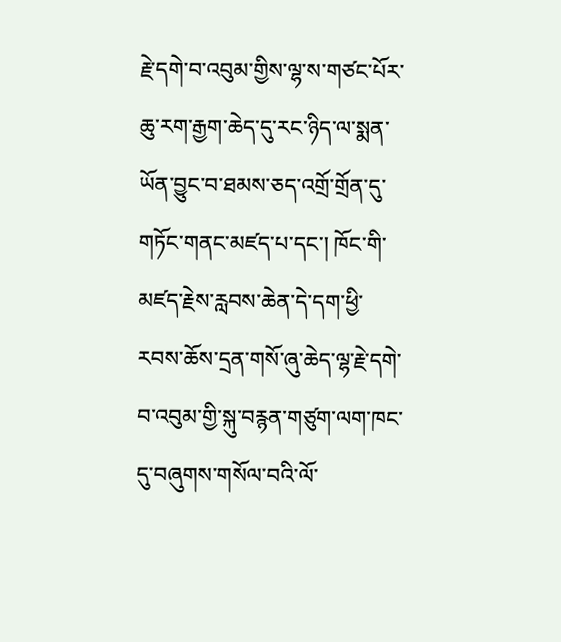རྗེ་དགེ་བ་འབུམ་གྱིས་ལྷ་ས་གཙང་པོར་ཆུ་རག་རྒྱག་ཆེད་དུ་རང་ཉིད་ལ་སྨན་ཡོན་བྱུང་བ་ཐམས་ཅད་འགྲོ་གྲོན་དུ་གཏོང་གནང་མཛད་པ་དང་། ཁོང་གི་མཛད་རྗེས་རླབས་ཆེན་དེ་དག་ཕྱི་རབས་ཆོས་དྲན་གསོ་ཞུ་ཆེད་ལྷ་རྗེ་དགེ་བ་འབུམ་གྱི་སྐུ་བརྙན་གཙུག་ལག་ཁང་དུ་བཞུགས་གསོལ་བའི་ལོ་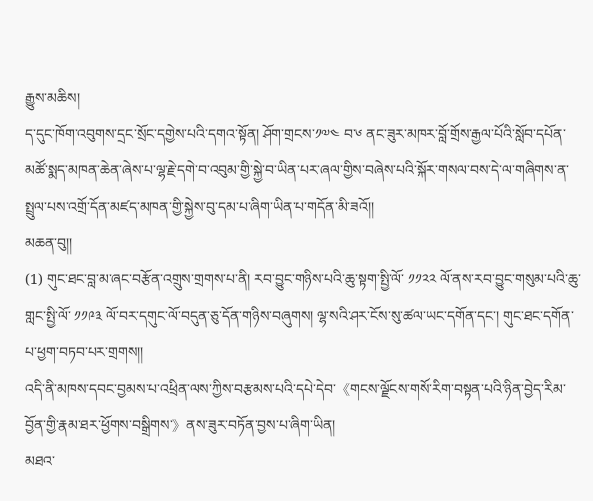རྒྱུས་མཆིས།
ད་དུང་ཁོག་འབུགས་དྲང་སྲོང་དགྱེས་པའི་དགའ་སྟོན། ཤོག་གྲངས་༡༧༤ བ་༦ ནང་ཟུར་མཁར་བློ་གྲོས་རྒྱལ་པོའི་སློབ་དཔོན་མཚོ་སྨད་མཁན་ཆེན་ཞེས་པ་ལྷ་རྗེ་དགེ་བ་འབུམ་གྱི་སྐྱེ་བ་ཡིན་པར་ཞལ་གྱིས་བཞེས་པའི་སྐོར་གསལ་བས་དེ་ལ་གཞིགས་ན་སྤྲུལ་པས་འགྲོ་དོན་མཛད་མཁན་གྱི་སྐྱེས་བུ་དམ་པ་ཞིག་ཡིན་པ་གདོན་མི་ཟའོ།།
མཆན་བུ།།
(1) གུང་ཐང་བླ་མ་ཞང་བརྩོན་འགྲུས་གྲགས་པ་ནི། རབ་བྱུང་གཉིས་པའི་ཆུ་སྟག་སྤྱི་ལོ་ ༡༡༢༢ ལོ་ནས་རབ་བྱུང་གསུམ་པའི་ཆུ་གླང་སྤྱི་ལོ་ ༡༡༩༣ ལོ་བར་དགུང་ལོ་བདུན་ཅུ་དོན་གཉིས་བཞུགས། ལྷ་སའི་ཤར་ངོས་སུ་ཚལ་ཡང་དགོན་དང་། གུང་ཐང་དགོན་པ་ཕྱག་བཏབ་པར་གྲགས།།
འདི་ནི་མཁས་དབང་བྱམས་པ་འཕྲིན་ལས་ཀྱིས་བརྩམས་པའི་དཔེ་དེབ་《གངས་ལྗོངས་གསོ་རིག་བསྟན་པའི་ཉིན་བྱེད་རིམ་བྱོན་གྱི་རྣམ་ཐར་ཕྱོགས་བསྒྲིགས་》ནས་ཟུར་བཏོན་བྱས་པ་ཞིག་ཡིན།
མཐའ་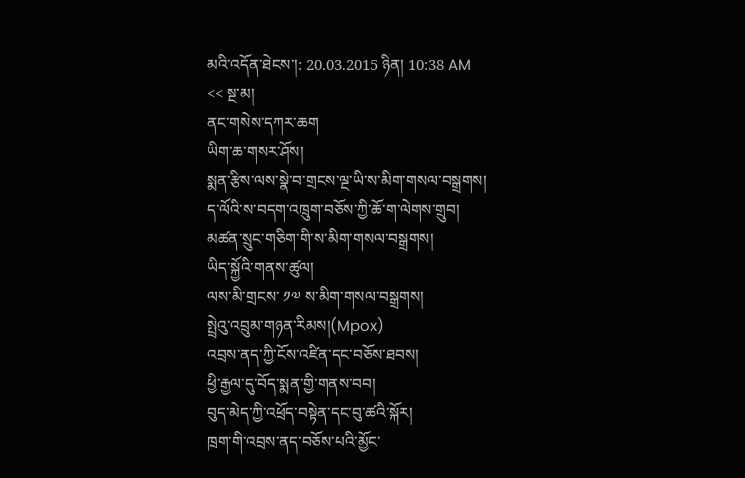མའི་འདོན་ཐེངས་།: 20.03.2015 ཉིན། 10:38 AM
<< སྔ་མ།
ནང་གསེས་དཀར་ཆག
ཡིག་ཆ་གསར་ཤོས།
སྨན་རྩིས་ལས་སྣེ་བ་གྲངས་ལྔ་ཡི་ས་མིག་གསལ་བསྒྲགས།
ད་ལོའི་ས་བདག་འཁྲུག་བཅོས་ཀྱི་ཆོ་ག་ལེགས་གྲུབ།
མཚན་སྲུང་གཅིག་གི་ས་མིག་གསལ་བསྒྲགས།
ཡིད་སྐྱོའི་གནས་ཚུལ།
ལས་མི་གྲངས་ ༡༧ ས་མིག་གསལ་བསྒྲགས།
སྤྲེའུ་འབྲུམ་གཉན་རིམས།(Mpox)
འབྲས་ནད་ཀྱི་ངོས་འཛིན་དང་བཅོས་ཐབས།
ཕྱི་རྒྱལ་དུ་བོད་སྨན་གྱི་གནས་བབ།
བུད་མེད་ཀྱི་འཕྲོད་བསྟེན་དང་བུ་ཚའི་སྐོར།
ཁྲག་གི་འབྲས་ནད་བཅོས་པའི་མྱོང་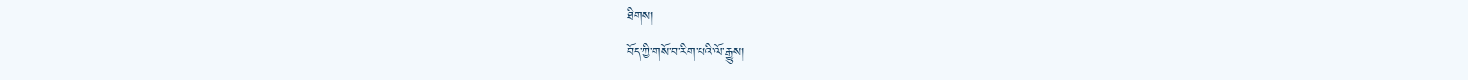ཐིགས།
བོད་ཀྱི་གསོ་བ་རིག་པའི་ལོ་རྒྱུས།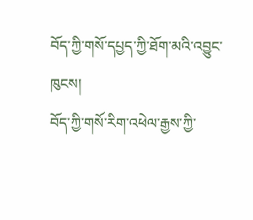བོད་ཀྱི་གསོ་དཔྱད་ཀྱི་ཐོག་མའི་འབྱུང་ཁུངས།
བོད་ཀྱི་གསོ་རིག་འཕེལ་རྒྱས་ཀྱི་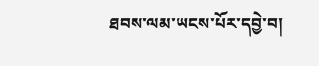ཐབས་ལམ་ཡངས་པོར་དབྱེ་བ།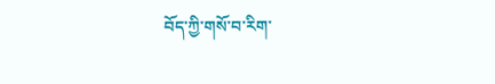བོད་ཀྱི་གསོ་བ་རིག་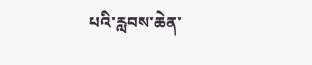པའི་རླབས་ཆེན་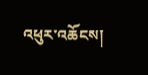འཕུར་འཆོངས།